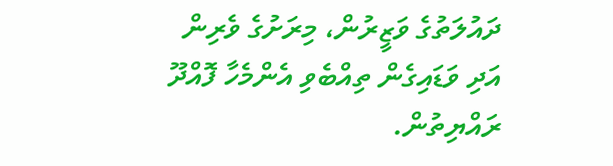ދައުލަތުގެ ވަޒީރުން، މިރަށުގެ ވެރިން އަދި ވަޑައިގެން ތިއްބެވި އެންމެހާ ފޮއްދޫ ރައްޔިތުން.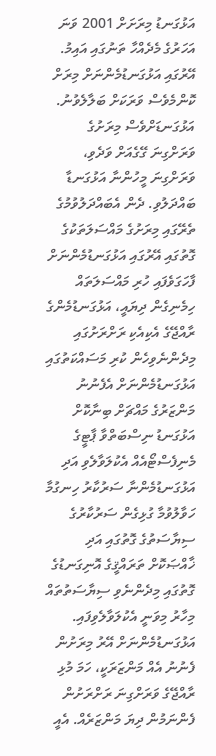އަޅުގަނޑު މިރަށަށް 2001 ވަނަ އަހަރުގެ މެދެއްހާ ތަނުގައި އައިމު. އޭރުގައި އަޅުގަނޑުމެންނަށް މިރަށް ކޮންމެވެސް ވަރަކަށް ބަލާލެވުނު. އަޅުގަނޑަށްވެސް މިރަށުގެ ވަރަށްގިނަ ގޭގެއަށް ވަދެވި، ވަރަށްގިނަ މީހުންނާ އަޅުގަނޑާ ބައްދަލުވި. ދެން އެބައްދަލުވުމުގެ ތެރޭގައި މިރަށުގެ މައްސަލަތަކުގެ ގޮތުގައި އޭރުގައި އަޅުގަނޑުމެންނަށް ފާހަގަވެފައި ހުރި މައްސަލަތައް ހިމެނިގެން ދިޔައީ، އަޅުގަނޑުމެންގެ ރާއްޖޭގެ އެކިއެކި ރަށްރަށުގައި މިދެންނެވިހެން ކުރި މަސައްކަތުގައި އަޅުގަނޑުމެންނަށް އެފެނުނު މަންޒަރުގެ މައްޗަށް ބިނާކޮށް އަޅުގަނޑު ނިސްބަތްވާ ޕާޓީގެ މެނިފެސްޓޯއެއް އެކުލަވާލެވި އަދި އަޅުގަނޑުމެންނާ ސަރުކާރު ހިނގުމާ ހަވާލުވުމާ ގުޅިގެން ސަރުކާރުގެ ސިޔާސަތުގެ ގޮތުގައި އަދި ޚާއްޞަކޮށް ތަރައްޤީގެ އޮނިގަނޑުގެ ގޮތުގައި މިދެންނެވި ސިޔާސަތުތައް މިހާރު މިވަނީ އެކުލަވާލެވިފައި.
އަޅުގަނޑުމެންނަށް އޭރު މިރަށުން ފެނުނު އެއް މަންޒަރަކީ، ހަމަ މުޅި ރާއްޖޭގެ ވަރަށްގިނަ ރަށްރަށުން ފެންނަމުން ދިޔަ މަންޒަރެއް. އެއީ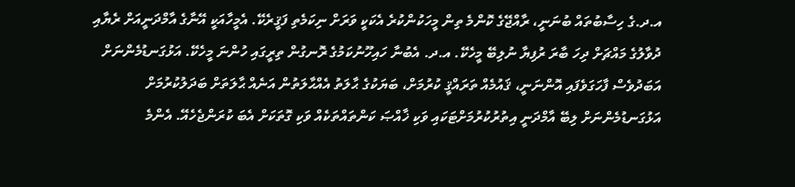އ.ދ.ގެ ހިސާބުތައް ބުނަނީ، ރާއްޖޭގެ ކޮންމެ ތިން މީހަކުންކުރެ އެކަކީ ވަރަށް ނިކަމެތި ފަޤީރެކޭ. އެމީހާއަކީ އޭނާގެ އާމްދަނީއަށް ރެޔާއި ދުވާލުގެ މައްޗަށް ދިހަ ބާރަ ރުފިޔާ ނުލިބޭ މީހެކޭ. އ.ދ. އެބުނާ ހައިހޫނުކަމުގެ ރޮނގުން ތިރީގައި ހުންނަ މީހެކޭ. އަޅުގަނޑުމެންނަށް އަބަދުވެސް ފާހަގަވެފައި އޮންނަނީ، ޤައުމެއް ތަރައްޤީ ކުރުމަށް، ބަޔަކުގެ ޙާލަތު އެއްޙާލަތުން އަނެއް ޙާލަތަށް ބަދަލުކުރުމަށް އަޅުގަނޑުމެންނަށް ލިބޭ އާމްދަނީ އިތުރުކުރުމަށްޓަކައި ވަކި ޚާއްޞަ ކަންތައްތަކެއް ވަކި ގޮތަކަށް އެބަ ކުރަންޖެހެއޭ. އެންމެ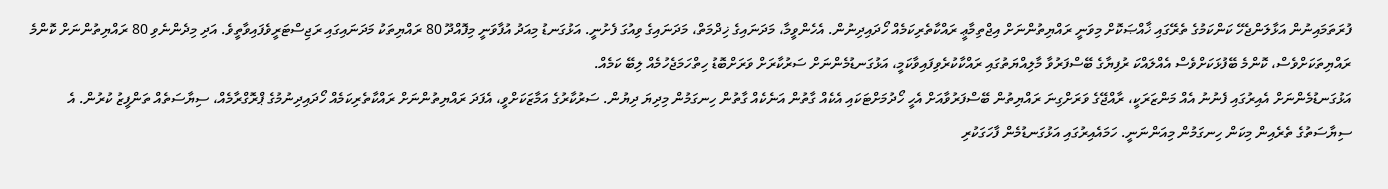ފުރަތަމައިނުން އަޅާލަންޖެހޭ ކަންކަމުގެ ތެރޭގައި ޚާއްޞަކޮށް މިވަނީ ރައްޔިތުންނަށް އިޖްތިމާޢީ ރައްކާތެރިކަމެއް ހޯދައިދިނުން. އެހެންވީމާ، މަދަނައިގެ ޚިދްމަތް، މަދަނައިގެ ވިއުގަ ފެށުނީ. އަޅުގަނޑު މިއަދު އުފާވަނީ މިފޮއްދޫ 80 ރައްޔިތަކު މަދަނައިގައި ރަޖިސްޓަރީވެފައިވާތީވެ. އަދި މިދެންނެވި 80 ރައްޔިތުންނަށް ކޮންމެ ރައްޔިތަކަށްވެސް، ކޮންމެ ބޭފުޅަކަށްވެސް އެއްލައްކަ ރުފިޔާގެ ބޭސްފަރުވާ މާލިއްޔަތުގައި ރައްކާކުރެވިފައިވާކަމީ، އަޅުގަނޑުމެންނަށް ސަރުކާރަށް ވަރަށްބޮޑު ހިތްހަމަޖެހުމެއް ލިބޭ ކަމެއް.
އަޅުގަނޑުމެންނަށް އެއިރުގައި ފެނުނު އެއް މަންޒަރަކީ، ރާއްޖޭގެ ވަރަށްގިނަ ރައްޔިތުން ބޭސްފަރުވާއަށް އެހީ ހޯދުމަށްޓަކައި އެކެއް ގާތުން އަނެކެއް ގާތުން ހިނގަމުން މިދިޔަ ދިޔުން. ސަރުކާރުގެ އަމާޒަކަށްވީ، އެފަދަ ރައްޔިތުންނަށް ރައްކާތެރިކަމެއް ހޯދައިދިނުމުގެ ޕްރޮގްރާމެއް، ސިޔާސަތެއް ތަންފީޒު ކުރުން. އެ ސިޔާސަތުގެ ތެރެއިން މިކަން ހިނގަމުން މިއަންނަނީ. ހަމައެއިރުގައި އަޅުގަނޑުމެން ފާހަގަކުރި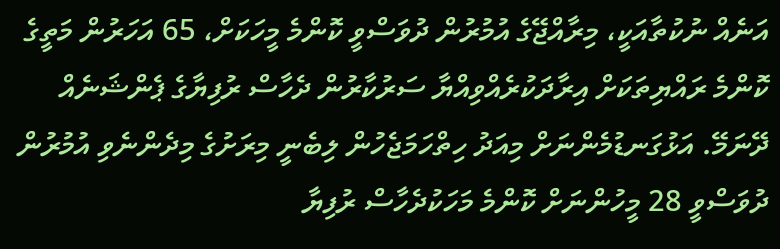އަނެއް ނުކުތާއަކީ، މިރާއްޖޭގެ އުމުރުން ދުވަސްވީ ކޮންމެ މީހަކަށް، 65 އަހަރުން މަތީގެ ކޮންމެ ރައްޔިތަކަށް އިރާދަކުރެއްވިއްޔާ ސަރުކާރުން ދެހާސް ރުފިޔާގެ ޕެންޝަނެއް ދޭނަމޭ. އަޅުގަނޑުމެންނަށް މިއަދު ހިތްހަމަޖެހުން ލިބެނީ މިރަށުގެ މިދެންނެވި އުމުރުން ދުވަސްވީ 28 މީހުންނަށް ކޮންމެ މަހަކުދެހާސް ރުފިޔާ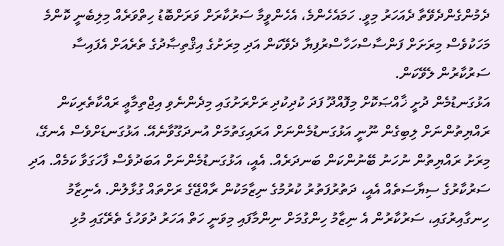ދެމުންގެންދެވޭތާ ދެއަހަރު މިވީ. ހަމައެހެންމެ، އެހެންވީމާ ސަރުކާރަށް ވަރަށްބޮޑު ހިތްވަރެއް މިލިބެނީ ކޮންމެ މަހަކުވެސް މިރަށަށް ފަންސާސްހަހާސްރުފިޔާ ދެވޭކަން އަދި މިރަށުގެ އިޤްތިޞާދުގެ ތެރެއަށް އެފައިސާ ސަރުކާރުން ލެވޭކަން.
އަޅުގަނޑުމެން ދުށީ ޚާއްޞަކޮށް މިފޮއްދޫ ފަދަ ކުދިކުދި ރަށްރަށުގައި މިދެންނެވި އިޖްތިމާޢީ ރައްކާތެރިކަން ރައްޔިތުންނަށް ލިބިގެން ނޫނީ އަޅުގަނޑުމެންނަށް އަރައިގަތުމަށް އުނދަގޫވާނެއޭ. އަޅުގަނޑަށްވެސް އެނގޭ، މިރަށު ރައްޔިތުން ނުހަނު ބޭނުންކަން ބަނދަރެއް. އެއީ، އަޅުގަނޑުމެންނަށް އަބަދުވެސް ފާހަގަވާ ކަމެއް. އަދި ސަރުކާރުގެ ސިޔާސަތެއް އެއީ، ދަތުރުފަތުރު ކުރުމުގެ ނިޒާމަކުން ރާއްޖޭގެ ރަށްތައް ގުޅާލުން. އެނިޒާމު ހިނގާއިރުގައި، ސަރުކާރުން އެ ނިޒާމު ހިންގުމަށް ނިންމާފައި މިވަނީ ހަތް އަހަރު ދުވަހުގެ ތެރޭގައި މުޅި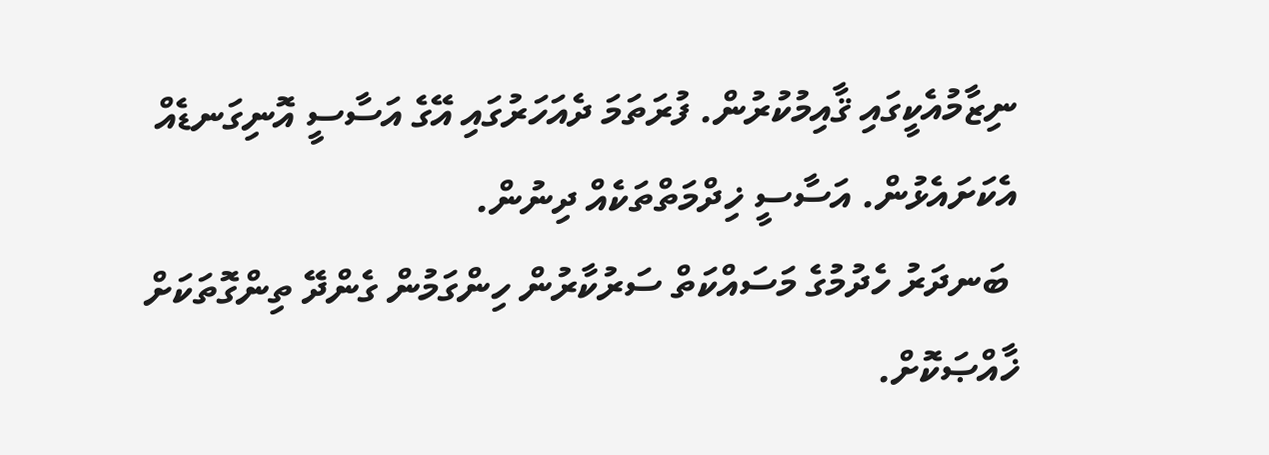ނިޒާމުއެކީގައި ޤާއިމުކުރުން. ފުރަތަމަ ދެއަހަރުގައި އޭގެ އަސާސީ އޮނިގަނޑެއް އެކަށައެޅުން. އަސާސީ ޚިދްމަތްތަކެއް ދިނުން.
 ބަނދަރު ހެދުމުގެ މަސައްކަތް ސަރުކާރުން ހިންގަމުން ގެންދޭ ތިންގޮތަކަށް ޚާއްޞަކޮށް.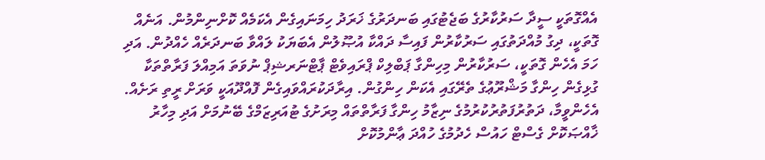އެއްގޮތަކީ ސީދާ ސަރުކާރުގެ ބަޖެޓުގައި ބަނދަރުގެ ޚަރަދު ހިމަނައިގެން އެކަމެއް ކޮށްނިންމުން. އަނެއް ގޮތަކީ، ދިގު މުއްދަތުގައި ސަރުކާރުން ފައިސާ ދައްކާ އުޞޫލުން އެބަޔަކު ލައްވާ ބަނދަރެއް ހެއްދުން. އަދި ހަމަ އެހެން ގޮތަކީ، ސަރުކާރުން މިހިންގާ ޕަބްލިކް ޕްރައިވެޓް ޕާޓްނަރޝިޕް ނުވަތަ އަމިއްލަ ފަރާތްތަކާ ގުޅިގެން ހިންގާ މަޝްރޫޢުގެ ތެރޭގައި އެކަން ހިންގުން. އިރާދަކުރައްވައިގެން ފޮއްދޫއަކީ ވަރަށް ރީތި ރަށެއް. އެހެންވީމާ، ދަތުރުފަތުރުކުރުމުގެ ނިޒާމު ހިންގާ ފަރާތްތައް މިރަށުގެ ޓުއަރިޒަމްގެ ބޭނުމަށް އަދި މިހާރު ޚާއްޞަކޮށް ގެސްޓް ހައުސް ހެދުމުގެ ހުއްދަ ޢާންމުކޮށް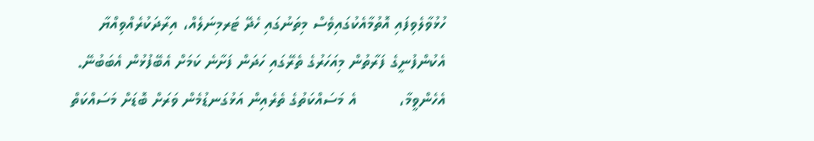ހުޅުވާލެވިފައި އޮތުމާއެކުގައިވެސް މިތަނުގައި ހެދޭ ޓަރމިނަލެއް، އިރާދަކުރެއްވިއްޔާ އެކުންފުނީގެ ފަރާތުން މިއަހަރުގެ ތެރޭގައި ހަދަން ފަށާނެ ކަމަށް އެބޭފުޅުން އެބަބުނޭ. އެހެންވީމާ،         އެ މަސައްކަތުގެ ތެރެއިން އަޅުގަނޑުމެން ވަރަށް ބޮޑަށް މަސައްކަތް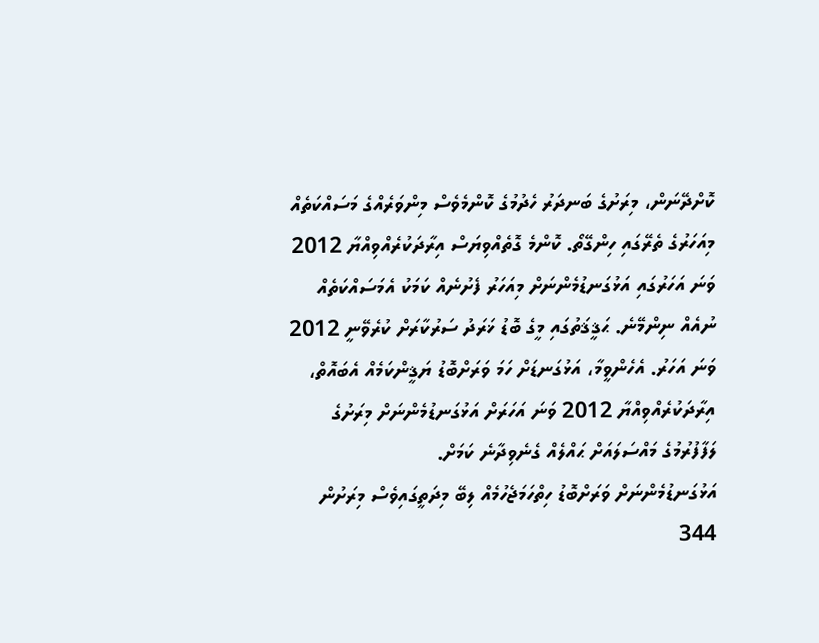ކޮށްދޭނަން، މިރަށުގެ ބަނދަރު ހެދުމުގެ ކޮންމެވެސް މިންވަރެއްގެ މަސައްކަތެއް މިއަހަރުގެ ތެރޭގައި ހިންގޭތޯ. ކޮންމެ ގޮތެއްވިޔަސް އިރާދަކުރެއްވިއްޔާ 2012 ވަނަ އަހަރުގައި އަޅުގަނޑުމެންނަށް މިއަހަރު ފެށުނެއް ކަމަކު އެމަސައްކަތެއް ނުއެއް ނިންމޭނެ. ޙަޤީޤަތުގައި މީގެ ބޮޑު ޚަރަދު ސަރުކާރަށް ކުރެވޭނީ 2012 ވަނަ އަހަރު. އެހެންވީމާ، އަޅުގަނޑަށް ހަމަ ވަރަށްބޮޑު ޔަޤީންކަމެއް އެބައޮތް، އިރާދަކުރެއްވިއްޔާ 2012 ވަނަ އަހަރަށް އަޅުގަނޑުމެންނަށް މިރަށުގެ ލަފާފުރުމުގެ މައްސަލައަށް ޙައްލެއް ގެނެވިދާނެ ކަމަށް.
އަޅުގަނޑުމެންނަށް ވަރަށްބޮޑު ހިތްހަމަޖެހުމެއް ލިބޭ މިދަތީގައިވެސް މިރަށުން 344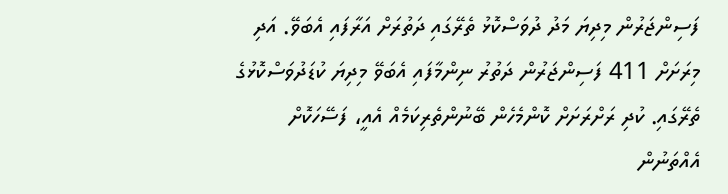ފަސިންޖަރުން މިދިޔަ މަދު ދުވަސްކޮޅު ތެރޭގައި ދަތުރަށް އަރާފައި އެބަވޭ. އަދި މިރަށަށް 411 ފަސިންޖަރުން ދަތުރު ނިންމާފައި އެބަވޭ މިދިޔަ ކުޑަދުވަސްކޮޅުގެ ތެރޭގައި. ކުދި ރަށްރަށަށް ކޮންމެހެން ބޭނުންތެރިކަމެއް އެއީ، ފަސޭހަކޮށް އެއްތަނުން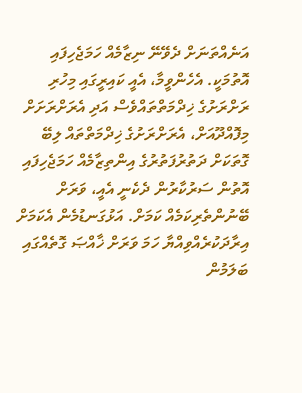އަނެއްތަނަށް ދެވޭނޭ ނިޒާމެއް ހަމަޖެހިފައި އޮތުމަކީ. އެހެންވީމާ، އެއީ ކައިރީގައި މިހުރި ރަށްރަށުގެ ޚިދްމަތްތައްވެސް އަދި އެރަށްރަށަށް މިފޮއްދޫއަށް، އެރަށްރަށުގެ ޚިދްމަތްތައް ލިބޭ ގޮތަކަށް ދަތުރުފަތުރުގެ އިންތިޒާމެއް ހަމަޖެހިފައި އޮތުން ސަރުކާރުން ދެކެނީ އެއީ، ވަރަށް ބޭނުންތެރިކަމެއް ކަމަށް. އަޅުގަނޑުމެން އެކަމަށް އިރާދަކުރެއްވިއްޔާ ހަމަ ވަރަށް ޚާއްޞަ ގޮތެއްގައި ބަލަމުން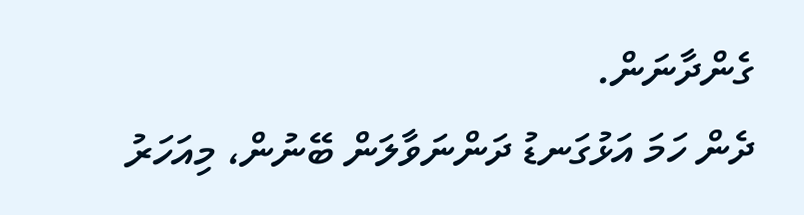ގެންދާނަން.
ދެން ހަމަ އަޅުގަނޑު ދަންނަވާލަން ބޭނުން، މިއަހަރު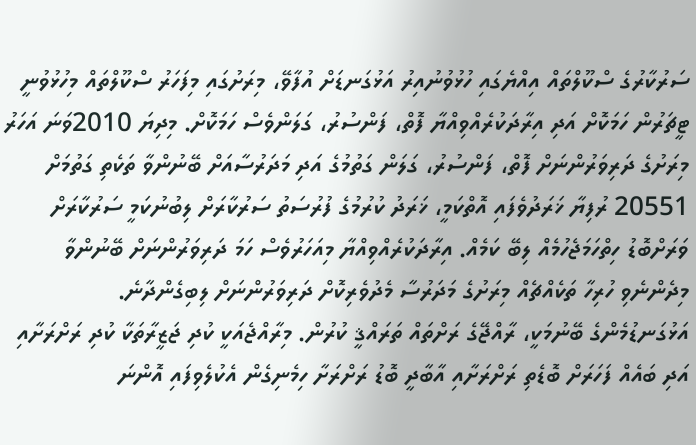ސަރުކާރުގެ ސްކޫލްތައް އިއްޔެގައި ހުޅުވުނުއިރު އަޅުގަނޑަށް އުފާވޭ، މިރަށުގައި މިފަހަރު ސްކޫލްތައް މިހުޅުވުނީ ޓީޗަރުން ހަމަކޮށް އަދި އިރާދަކުރެއްވިއްޔާ ފޮތް، ފަންސުރު، ގަލަންވެސް ހަމަކޮށް. މިދިޔަ 2010ވަނަ އަހަރު މިރަށުގެ ދަރިވަރުންނަށް ފޮތް، ފަންސުރު، ގަލަން ގަތުމުގެ އަދި މަދަރުސާއަށް ބޭނުންވާ ތަކެތި ގަތުމަށް 20551 ރުފިޔާ ޚަރަދުވެފައި އޮތްކަމީ، ޚަރަދު ކުރުމުގެ ފުރުސަތު ސަރުކާރަށް ލިބުނުކަމީ ސަރުކާރަށް ވަރަށްބޮޑު ހިތްހަމަޖެހުމެއް ލިބޭ ކަމެއް. އިރާދަކުރެއްވިއްޔާ މިއަހަރުވެސް ހަމަ ދަރިވަރުންނަށް ބޭނުންވާ މިދެންނެވި ހުރިހާ ތަކެއްޗެއް މިރަށުގެ މަދަރުސާ މެދުވެރިކޮށް ދަރިވަރުންނަށް ލިބިގެންދާނެ.
އަޅުގަނޑުމެންގެ ބޭނުމަކީ، ރާއްޖޭގެ ރަށްތައް ތަރައްޤީ ކުރުން. މިރާއްޖެއަކީ ކުދި ޖަޒީރާތަކާ ކުދި ރަށްރަށާއި އަދި ބައެއް ފަހަރަށް ބޮޑެތި ރަށްރަށާއި އާބާދީ ބޮޑު ރަށްރަށާ ހިމެނިގެން އެކުލެވިފައި އޮންނަ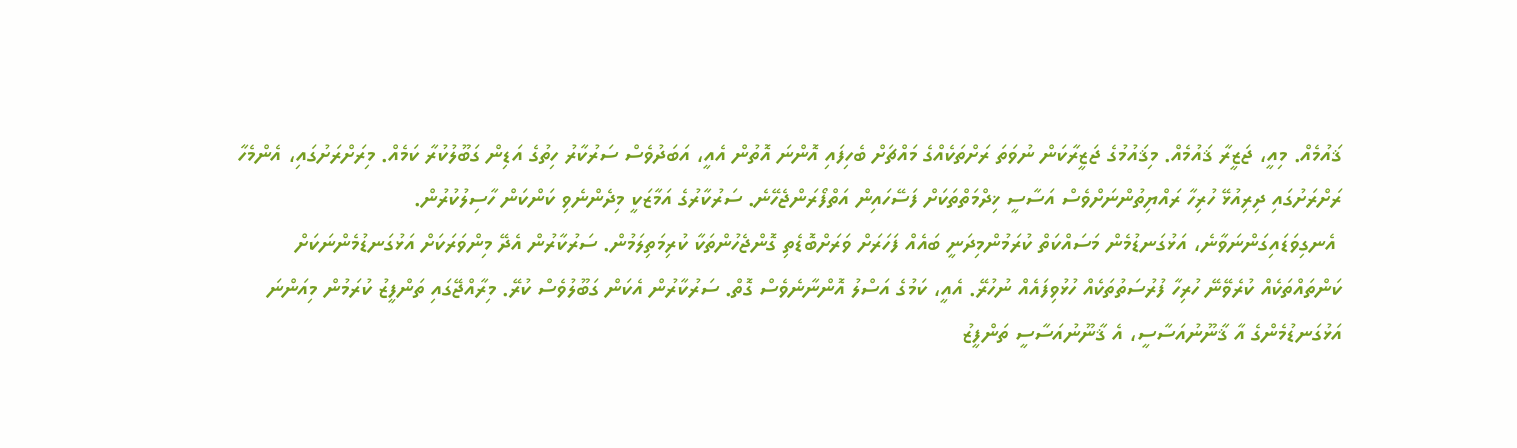ޤައުމެއް. މިއީ، ޖަޒީރާ ޤައުމެއް. މިޤައުމުގެ ޖަޒީރާކަން ނުވަތަ ރަށްތަކެއްގެ މައްޗަށް ބެހިފައި އޮންނަ އޮތުން އެއީ، އަބަދުވެސް ސަރުކާރު ހިތުގެ އަޑިން ގަބޫލުކުރާ ކަމެއް. މިރަށްރަށުގައި، އެންމެހާ ރަށްރަށުގައި ދިރިއުޅޭ ހުރިހާ ރައްޔިތުންނަށްވެސް އަސާސީ ޚިދްމަތްތަކަށް ފަސޭހައިން އަތްފޯރަންޖެހޭނެ. ސަރުކާރުގެ އަމާޒަކީ މިދެންނެވި ކަންކަން ހާސިލުކުރުން.
 އެނގިވަޑައިގަންނަވާނެ، އަޅުގަނޑުމެން މަސައްކަތް ކުރަމުންމިދަނީ ބައެއް ފަހަރަށް ވަރަށްބޮޑެތި ގޮންޖެހުންތަކާ ކުރިމަތިލަމުން. ސަރުކާރުން އެދޭ މިންވަރަކަށް އަޅުގަނޑުމެންނަކަށް ކަންތައްތަކެއް ކުރެވޭނޭ ހުރިހާ ފުރުސަތުތަކެއް ހުޅުވިފައެއް ނުހުރޭ. އެއީ، ކަމުގެ އަސްލު އޮންނާނެވެސް ގޮތް. ސަރުކާރުން އެކަން ގަބޫލުވެސް ކުރޭ. މިރާއްޖޭގައި ތަންފީޒު ކުރަމުން މިއަންނަ އަޅުގަނޑުމެންގެ އާ ޤާނޫނުއަސާސީ، އެ ޤާނޫނުއަސާސީ ތަންފީޒު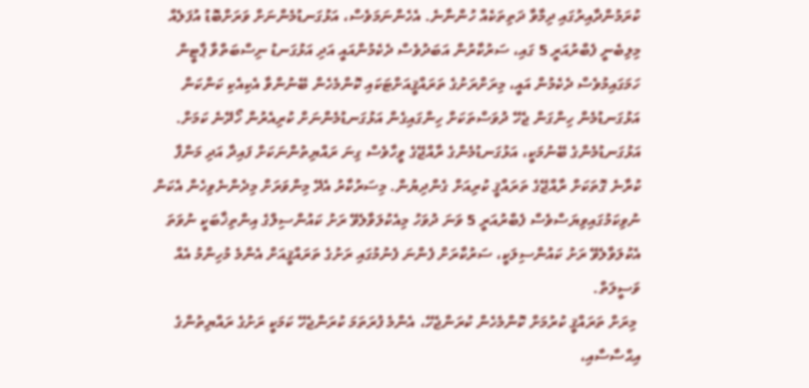ކުރަމުންދާއިރުގައި ދިމާވާ ދަތިތަކެއް ހުންނާނެ. އެހެންނަމަވެސް، އަޅުގަނޑުމެންނަށް ވަރަށްބޮޑު އުފަލެއް މިލިބެނީ ފެބްރުއަރީ 5 ގައި، ސަރުކާރުން އަބަދުވެސް ދެކެމުންއައީ އަދި އަޅުގަނޑު ނިސްބަތްވާ ޕާޓީން ހަމަގައިމުވެސް ދެކެމުން އައީ، މިރަށްރަށުގެ ތަރައްޤީއަށްޓަކައި ކޮންމެހެން ބޭނުންވާ އެކިއެކި ކަންކަން އަޅުގަނޑުމެން ހިންގަން ޖެހޭ ދުވަސްތަކަށް ހިންގައިގެން އަޅުގަނޑުމެންނަށް ކުރިއެރުން ހޯދޭނެ ކަމަށް. އަޅުގަނޑުމެންގެ ބޭނުމަކީ، އަޅުގަނޑުމެންގެ ރާއްޖޭގެ ވީހާވެސް ގިނަ ރައްޔިތުންނަކަށް ފައިދާ އަދި މަންފާ ކުރާނެ ގޮތަކަށް ރާއްޖޭގެ ތަރައްޤީ ކުރިއަށް ގެންދިޔުން. މިސަރުކާރު އެދޭ މިންވަރަށް މިދެންނެވިހެން އެކަން ނުވިކަމުގައިވިޔަސްވެސް ފެބްރުއަރީ 5 ވަނަ ދުވަހު މިއެކުލަވާލެވޭ ރަށު ކައުންސިލްގެ އިންތިޚާބަކީ ނުވަތަ އެކުލަވާލެވޭ ރަށު ކައުންސިލަކީ، ސަރުކާރަށް ފެންނަ ފެނުމުގައި ރަށުގެ ތަރައްޤީއަށް އެންމެ މުހިންމު އެއް ވަސީލަތް.
 މިރަށް ތަރައްޤީ ކުރުމަށް ކޮންމެހެން ކުރަންޖެހޭ، އެންމެ ފުރަތަމަ ކުރަންޖެހޭ ކަމަކީ ރަށުގެ ރައްޔިތުންގެ އިޙްސާސާއި،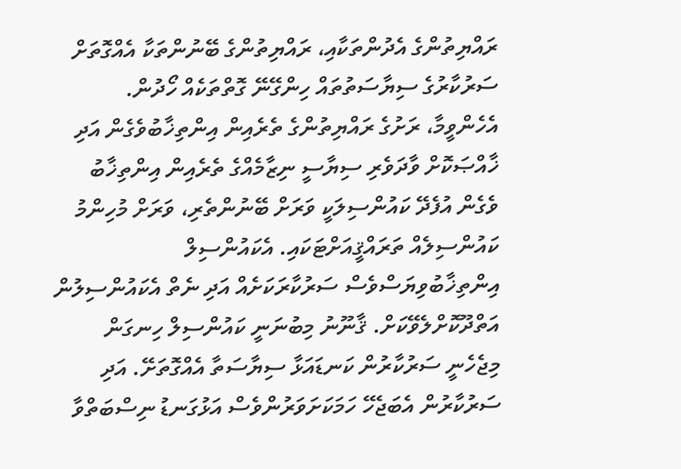ރައްޔިތުންގެ އެދުންތަކާއި، ރައްޔިތުންގެ ބޭނުންތަކާ އެއްގޮތަށް ސަރުކާރުގެ ސިޔާސަތުތައް ހިންގޭނޭ ގޮތްތަކެއް ހޯދުން. އެހެންވީމާ، ރަށުގެ ރައްޔިތުންގެ ތެރެއިން އިންތިޚާބުވެގެން އަދި ޚާއްޞަކޮށް ވާދަވެރި ސިޔާސީ ނިޒާމެއްގެ ތެރެއިން އިންތިޚާބު ވެގެން އުފެދޭ ކައުންސިލަކީ ވަރަށް ބޭނުންތެރި، ވަރަށް މުހިންމު ކައުންސިލެއް ތަރައްޤީއަށްޓަކައި. އެކައުންސިލް އިންތިޚާބުވިޔަސްވެސް ސަރުކާރަކަށެއް އަދި ނެތް އެކައުންސިލުން އަތްދޫކޮށްލެވޭކަށް. ޤާނޫނު މިބުނަނީ ކައުންސިލް ހިނގަން މިޖެހެނީ ސަރުކާރުން ކަނޑައަޅާ ސިޔާސަތާ އެއްގޮތަށޭ. އަދި ސަރުކާރުން އެބަޖެހޭ ހަމަކަށަވަރުންވެސް އަޅުގަނޑު ނިސްބަތްވާ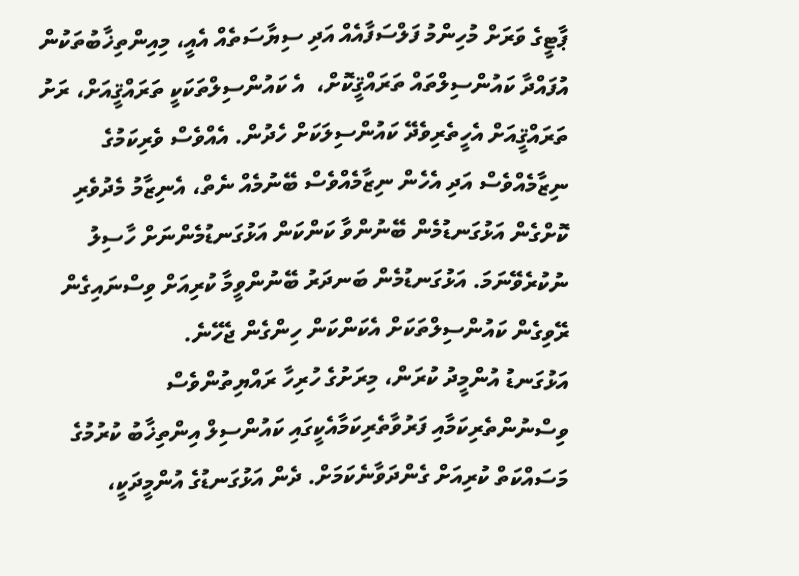ޕާޓީގެ ވަރަށް މުހިންމު ފަލްސަފާއެއް އަދި ސިޔާސަތެއް އެއީ، މިއިންތިޚާބުތަކުން އުފައްދާ ކައުންސިލްތައް ތަރައްޤީކޮށް،  އެ ކައުންސިލްތަކަކީ ތަރައްޤީއަށް، ރަށު ތަރައްޤީއަށް އެހީތެރިވެދޭ ކައުންސިލަކަށް ހެދުން. އެއްވެސް ވެރިކަމުގެ ނިޒާމެއްވެސް އަދި އެހެން ނިޒާމެއްވެސް ބޭނުމެއް ނެތް، އެނިޒާމު މެދުވެރި ކޮށްގެން އަޅުގަނޑުމެން ބޭނުންވާ ކަންކަން އަޅުގަނޑުމެންނަށް ހާސިލު ނުކުރެވޭނަމަ. އަޅުގަނޑުމެން ބަނދަރު ބޭނުންވީމާ ކުރިއަށް ވިސްނައިގެން ރޭވިގެން ކައުންސިލްތަކަށް އެކަންކަން ހިންގެން ޖެހޭނެ.
އަޅުގަނޑު އުންމީދު ކުރަން، މިރަށުގެ ހުރިހާ ރައްޔިތުންވެސް ވިސްނުންތެރިކަމާއި ފަރުވާތެރިކަމާއެކީގައި ކައުންސިލް އިންތިޚާބު ކުރުމުގެ މަސައްކަތް ކުރިއަށް ގެންދަވާނެކަމަށް. ދެން އަޅުގަނޑުގެ އުންމީދަކީ،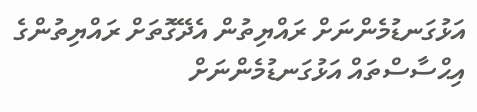އަޅުގަނޑުމެންނަށް ރައްޔިތުން އެދޭގޮތަށް ރައްޔިތުންގެ އިޙްސާސްތައް އަޅުގަނޑުމެންނަށް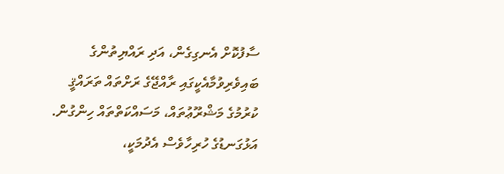ސާފުކޮށް އެނގިގެން، އަދި ރައްޔިތުންގެ ބައިވެރިވުމާއެކީގައި ރާއްޖޭގެ ރަށްތައް ތަރައްޤީ ކުރުމުގެ މަޝްރޫޢުތައް، މަސައްކަތްތައް ހިންގުން. އަޅުގަނޑުގެ ހުރިހާވެސް އެދުމަކީ،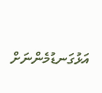އަޅުގަނޑުމެންނަށް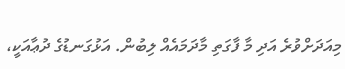މިއަދަށްވުރެ އަދި މާ ފާގަތި މާދަމައެއް ލިބުން. އަޅުގަނޑުގެ ދުޢާއަކީ،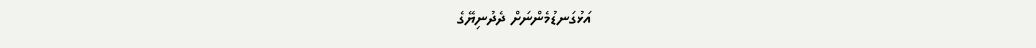އަޅުގަނޑުމެންނަށް ދެދުނިޔޭގެ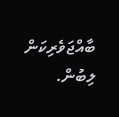ބާއްޖަވެރިކަން ލިބުން.